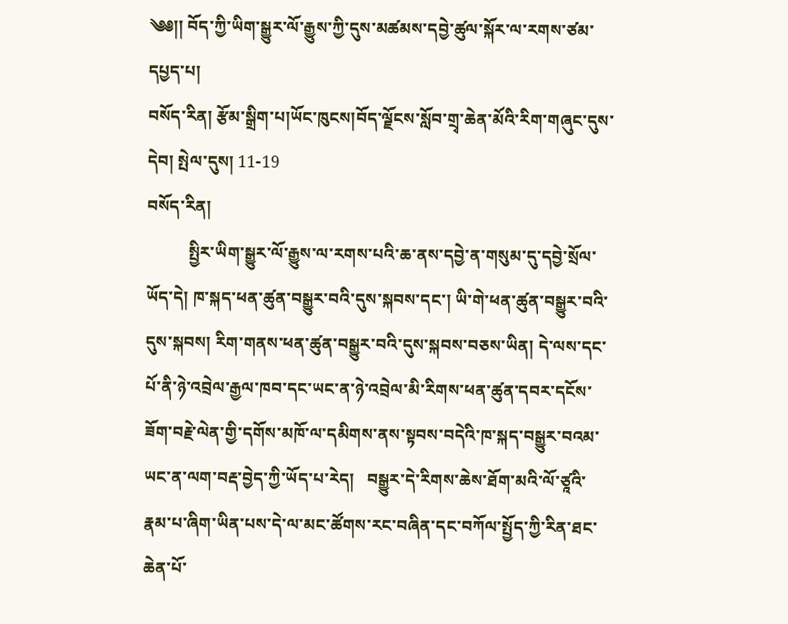༄༅།། བོད་ཀྱི་ཡིག་སྒྱུར་ལོ་རྒྱུས་ཀྱི་དུས་མཚམས་དབྱེ་ཚུལ་སྐོར་ལ་རགས་ཙམ་དཔྱད་པ།
བསོད་རིན། རྩོམ་སྒྲིག་པ།ཡོང་ཁུངས།བོད་ལྗོངས་སློབ་གྲྭ་ཆེན་མོའི་རིག་གཞུང་དུས་དེབ། སྤེལ་དུས། 11-19
བསོད་རིན།
          སྤྱིར་ཡིག་སྒྱུར་ལོ་རྒྱུས་ལ་རགས་པའི་ཆ་ནས་དབྱེ་ན་གསུམ་དུ་དབྱེ་སྲོལ་ཡོད་དེ། ཁ་སྐད་ཕན་ཚུན་བསྒྱུར་བའི་དུས་སྐབས་དང་། ཡི་གེ་ཕན་ཚུན་བསྒྱུར་བའི་དུས་སྐབས། རིག་གནས་ཕན་ཚུན་བསྒྱུར་བའི་དུས་སྐབས་བཅས་ཡིན། དེ་ལས་དང་པོ་ནི་ཉེ་འབྲེལ་རྒྱལ་ཁབ་དང་ཡང་ན་ཉེ་འབྲེལ་མི་རིགས་ཕན་ཚུན་དབར་དངོས་ཟོག་བརྗེ་ལེན་གྱི་དགོས་མཁོ་ལ་དམིགས་ནས་སྟབས་བདེའི་ཁ་སྐད་བསྒྱུར་བའམ་ཡང་ན་ལག་བརྡ་བྱེད་ཀྱི་ཡོད་པ་རེད།   བསྒྱུར་དེ་རིགས་ཆེས་ཐོག་མའི་ལོ་ཙཱའི་རྣམ་པ་ཞིག་ཡིན་པས་དེ་ལ་མང་ཚོགས་རང་བཞིན་དང་བཀོལ་སྤྱོད་ཀྱི་རིན་ཐང་ཆེན་པོ་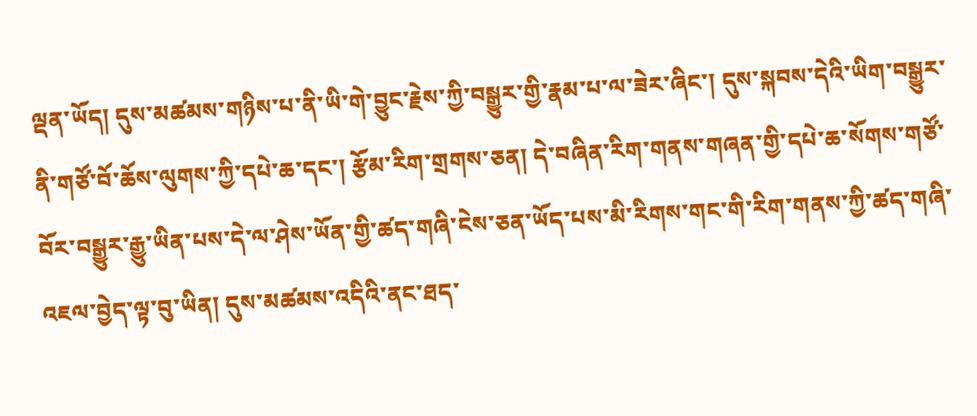ལྡན་ཡོད། དུས་མཚམས་གཉིས་པ་ནི་ཡི་གེ་བྱུང་རྗེས་ཀྱི་བསྒྱུར་གྱི་རྣམ་པ་ལ་ཟེར་ཞིང་། དུས་སྐབས་དེའི་ཡིག་བསྒྱུར་ནི་གཙོ་བོ་ཆོས་ལུགས་ཀྱི་དཔེ་ཆ་དང་། རྩོམ་རིག་གྲགས་ཅན། དེ་བཞིན་རིག་གནས་གཞན་གྱི་དཔེ་ཆ་སོགས་གཙོ་བོར་བསྒྱུར་རྒྱུ་ཡིན་པས་དེ་ལ་ཤེས་ཡོན་གྱི་ཚད་གཞི་ངེས་ཅན་ཡོད་པས་མི་རིགས་གང་གི་རིག་གནས་ཀྱི་ཚད་གཞི་འཇལ་བྱེད་ལྟ་བུ་ཡིན། དུས་མཚམས་འདིའི་ནང་ཐད་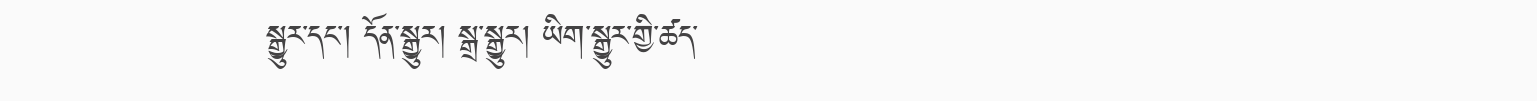སྒྱུར་དང་། དོན་སྒྱུར། སྒྲ་སྒྱུར། ཡིག་སྒྱུར་གྱི་ཚད་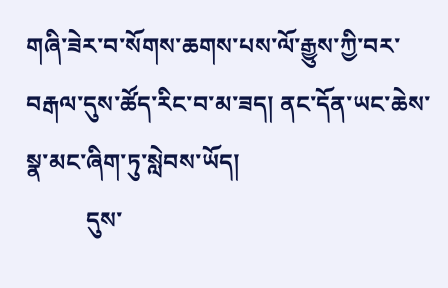གཞི་ཟེར་བ་སོགས་ཆགས་པས་ལོ་རྒྱུས་ཀྱི་བར་བརྒལ་དུས་ཚོད་རིང་བ་མ་ཟད། ནང་དོན་ཡང་ཆེས་སྣ་མང་ཞིག་ཏུ་སླེབས་ཡོད།
          དུས་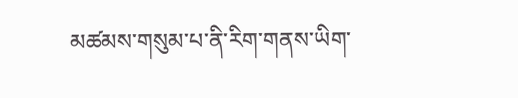མཚམས་གསུམ་པ་ནི་རིག་གནས་ཡིག་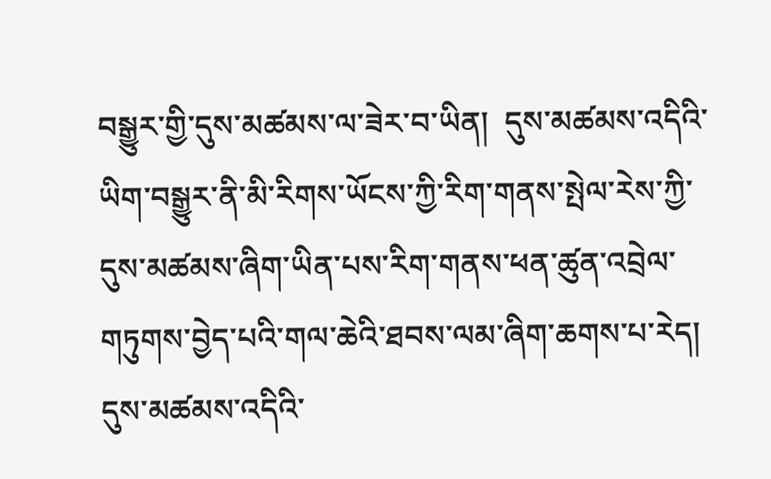བསྒྱུར་གྱི་དུས་མཚམས་ལ་ཟེར་བ་ཡིན།  དུས་མཚམས་འདིའི་ཡིག་བསྒྱུར་ནི་མི་རིགས་ཡོངས་ཀྱི་རིག་གནས་སྤེལ་རེས་ཀྱི་དུས་མཚམས་ཞིག་ཡིན་པས་རིག་གནས་ཕན་ཚུན་འབྲེལ་གཏུགས་བྱེད་པའི་གལ་ཆེའི་ཐབས་ལམ་ཞིག་ཆགས་པ་རེད། དུས་མཚམས་འདིའི་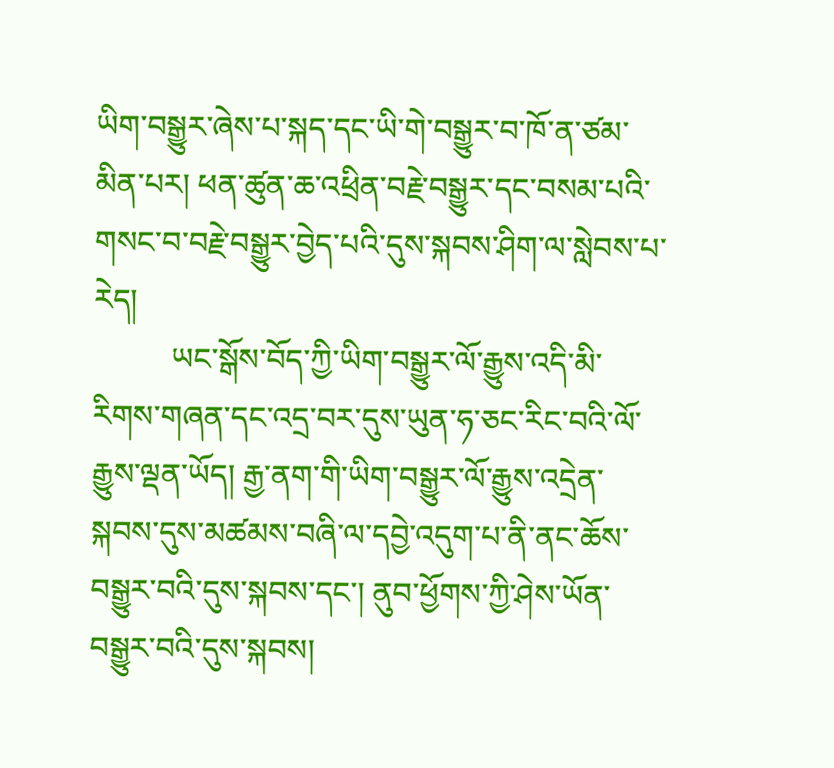ཡིག་བསྒྱུར་ཞེས་པ་སྐད་དང་ཡི་གེ་བསྒྱུར་བ་ཁོ་ན་ཙམ་མིན་པར། ཕན་ཚུན་ཆ་འཕྲིན་བརྗེ་བསྒྱུར་དང་བསམ་པའི་གསང་བ་བརྗེ་བསྒྱུར་བྱེད་པའི་དུས་སྐབས་ཤིག་ལ་སླེབས་པ་རེད།
          ཡང་སྒོས་བོད་ཀྱི་ཡིག་བསྒྱུར་ལོ་རྒྱུས་འདི་མི་རིགས་གཞན་དང་འདྲ་བར་དུས་ཡུན་ཧ་ཅང་རིང་བའི་ལོ་རྒྱུས་ལྡན་ཡོད། རྒྱ་ནག་གི་ཡིག་བསྒྱུར་ལོ་རྒྱུས་འདྲེན་སྐབས་དུས་མཚམས་བཞི་ལ་དབྱེ་འདུག་པ་ནི་ནང་ཆོས་བསྒྱུར་བའི་དུས་སྐབས་དང་། ནུབ་ཕྱོགས་ཀྱི་ཤེས་ཡོན་བསྒྱུར་བའི་དུས་སྐབས།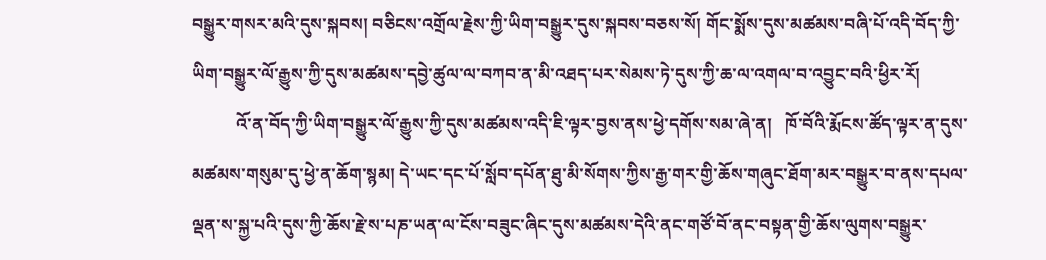བསྒྱུར་གསར་མའི་དུས་སྐབས། བཅིངས་འགྲོལ་རྗེས་ཀྱི་ཡིག་བསྒྱུར་དུས་སྐབས་བཅས་སོ། གོང་སྨོས་དུས་མཚམས་བཞི་པོ་འདི་བོད་ཀྱི་ཡིག་བསྒྱུར་ལོ་རྒྱུས་ཀྱི་དུས་མཚམས་དབྱེ་ཚུལ་ལ་བཀབ་ན་མི་འཐད་པར་སེམས་ཏེ་དུས་ཀྱི་ཆ་ལ་འགལ་བ་འབྱུང་བའི་ཕྱིར་རོ།
          འོ་ན་བོད་ཀྱི་ཡིག་བསྒྱུར་ལོ་རྒྱུས་ཀྱི་དུས་མཚམས་འདི་ཇི་ལྟར་བྱས་ནས་ཕྱེ་དགོས་སམ་ཞེ་ན།   ཁོ་བོའི་རྨོངས་ཚོད་ལྟར་ན་དུས་མཚམས་གསུམ་དུ་ཕྱེ་ན་ཆོག་སྙམ། དེ་ཡང་དང་པོ་སློབ་དཔོན་ཐུ་མི་སོགས་ཀྱིས་རྒྱ་གར་གྱི་ཆོས་གཞུང་ཐོག་མར་བསྒྱུར་བ་ནས་དཔལ་ལྡན་ས་སྐྱ་པའི་དུས་ཀྱི་ཆོས་རྗེ་ས་པཎ་ཡན་ལ་ངོས་བཟུང་ཞིང་དུས་མཚམས་དེའི་ནང་གཙོ་བོ་ནང་བསྟན་གྱི་ཆོས་ལུགས་བསྒྱུར་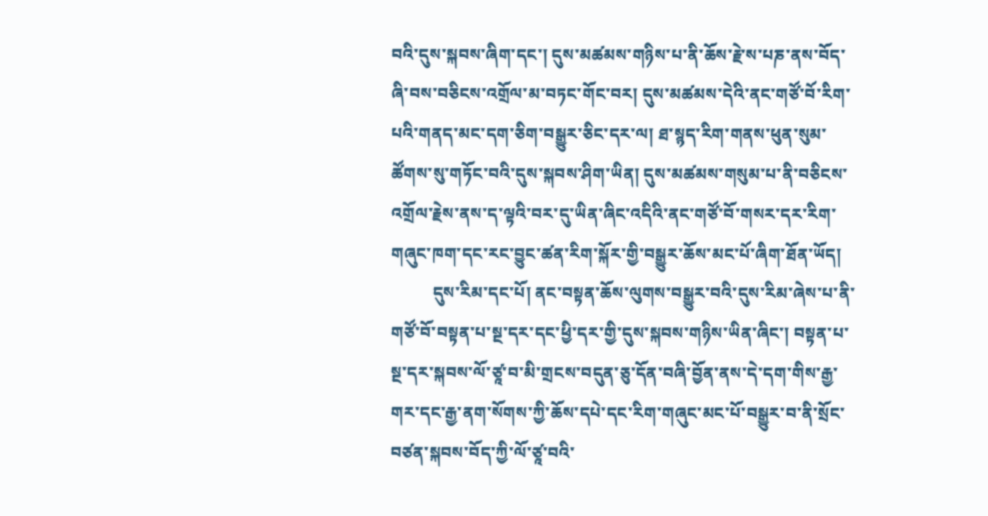བའི་དུས་སྐབས་ཞིག་དང་། དུས་མཚམས་གཉིས་པ་ནི་ཆོས་རྗེ་ས་པཎ་ནས་བོད་ཞི་བས་བཅིངས་འགྲོལ་མ་བཏང་གོང་བར། དུས་མཚམས་དེའི་ནང་གཙོ་བོ་རིག་པའི་གནད་མང་དག་ཅིག་བསྒྱུར་ཅིང་དར་ལ། ཐ་སྙད་རིག་གནས་ཕུན་སུམ་ཚོགས་སུ་གཏོང་བའི་དུས་སྐབས་ཤིག་ཡིན། དུས་མཚམས་གསུམ་པ་ནི་བཅིངས་འགྲོལ་རྗེས་ནས་ད་ལྟའི་བར་དུ་ཡིན་ཞིང་འདིའི་ནང་གཙོ་བོ་གསར་དར་རིག་གཞུང་ཁག་དང་རང་བྱུང་ཚན་རིག་སྐོར་གྱི་བསྒྱུར་ཆོས་མང་པོ་ཞིག་ཐོན་ཡོད།
          དུས་རིམ་དང་པོ། ནང་བསྟན་ཆོས་ལུགས་བསྒྱུར་བའི་དུས་རིམ་ཞེས་པ་ནི་གཙོ་བོ་བསྟན་པ་སྔ་དར་དང་ཕྱི་དར་གྱི་དུས་སྐབས་གཉིས་ཡིན་ཞིང་། བསྟན་པ་སྔ་དར་སྐབས་ལོ་ཙཱ་བ་མི་གྲངས་བདུན་ཅུ་དོན་བཞི་བྱོན་ནས་དེ་དག་གིས་རྒྱ་གར་དང་རྒྱ་ནག་སོགས་ཀྱི་ཆོས་དཔེ་དང་རིག་གཞུང་མང་པོ་བསྒྱུར་བ་ནི་སྲོང་བཙན་སྐབས་བོད་ཀྱི་ལོ་ཙཱ་བའི་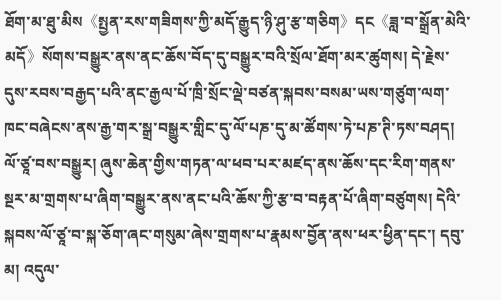ཐོག་མ་ཐུ་མིས《སྤྱན་རས་གཟིགས་ཀྱི་མདོ་རྒྱུད་ཉི་ཤུ་རྩ་གཅིག》དང《ཟླ་བ་སྒྲོན་མེའི་མདོ》སོགས་བསྒྱུར་ནས་ནང་ཆོས་བོད་དུ་བསྒྱུར་བའི་སྲོལ་ཐོག་མར་ཚུགས། དེ་རྗེས་དུས་རབས་བརྒྱད་པའི་ནང་རྒྱལ་པོ་ཁྲི་སྲོང་ལྡེ་བཙན་སྐབས་བསམ་ཡས་གཙུག་ལག་ཁང་བཞེངས་ནས་རྒྱ་གར་སྒྲ་བསྒྱུར་གླིང་དུ་ལོ་པཎ་དུ་མ་ཚོགས་ཏེ་པཎ་ཊི་ཏས་བཤད། ལོ་ཙཱ་བས་བསྒྱུར། ཞུས་ཆེན་གྱིས་གཏན་ལ་ཕབ་པར་མཛད་ནས་ཆོས་དང་རིག་གནས་སྔར་མ་གྲགས་པ་ཞིག་བསྒྱུར་ནས་ནང་པའི་ཆོས་ཀྱི་རྩ་བ་བརྟན་པོ་ཞིག་བཙུགས། དེའི་སྐབས་ལོ་ཙཱ་བ་སྐ་ཅོག་ཞང་གསུམ་ཞེས་གྲགས་པ་རྣམས་བྱོན་ནས་ཕར་ཕྱིན་དང་། དབུ་མ། འདུལ་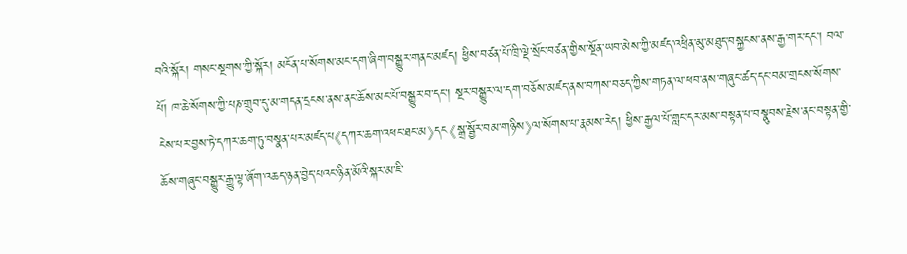བའི་སྐོར། གསང་སྔགས་ཀྱི་སྐོར། མངོན་པ་སོགས་མང་དག་ཞིག་བསྒྱུར་གནང་མཛད། ཕྱིས་བཙན་པོ་ཁྲི་ལྡེ་སྲོང་བཙན་གྱིས་སྔོན་ཡབ་མེས་ཀྱི་མཛད་འཕྲིན་མུ་མཐུད་བསྐྱངས་ནས་རྒྱ་གར་དང་། བལ་པོ། ཁ་ཆེ་སོགས་ཀྱི་པཎ་གྲུབ་དུ་མ་གདན་དྲངས་ནས་ནང་ཆོས་མང་པོ་བསྒྱུར་བ་དང་། སྔར་བསྒྱུར་ལ་དག་བཅོས་མཛད་ནས་བཀས་བཅད་ཀྱིས་གཏན་ལ་ཕབ་ནས་གཞུང་ཚད་དང་བམ་གྲངས་སོགས་ངེས་པར་བྱས་ཏེ་དཀར་ཆག་ཏུ་བསྣན་པར་མཛད་པ《དཀར་ཆག་འཕང་ཐང་མ》དང《སྒྲ་སྦྱོར་བམ་གཉིས》ལ་སོགས་པ་རྣམས་རེད། ཕྱིས་རྒྱལ་པོ་གླང་དར་མས་བསྟན་པ་བསྣུབས་རྗེས་ནང་བསྟན་གྱི་ཆོས་གཞུང་བསྒྱུར་རྒྱུ་ལྟ་ཞོག་འཆད་ཉན་བྱེད་པའང་ཉིན་མོའི་སྐར་མ་ཇི་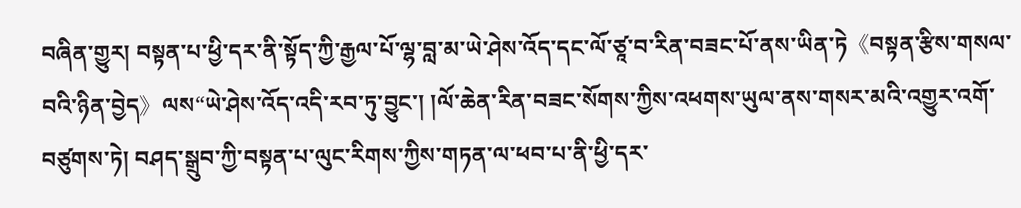བཞིན་གྱུར། བསྟན་པ་ཕྱི་དར་ནི་སྟོད་ཀྱི་རྒྱལ་པོ་ལྷ་བླ་མ་ཡེ་ཤེས་འོད་དང་ལོ་ཙཱ་བ་རིན་བཟང་པོ་ནས་ཡིན་ཏེ《བསྟན་རྩིས་གསལ་བའི་ཉིན་བྱེད》ལས“ཡེ་ཤེས་འོད་འདི་རབ་ཏུ་བྱུང་། །ལོ་ཆེན་རིན་བཟང་སོགས་ཀྱིས་འཕགས་ཡུལ་ནས་གསར་མའི་འགྱུར་འགོ་བཙུགས་ཏེ། བཤད་སྒྲུབ་ཀྱི་བསྟན་པ་ལུང་རིགས་ཀྱིས་གཏན་ལ་ཕབ་པ་ནི་ཕྱི་དར་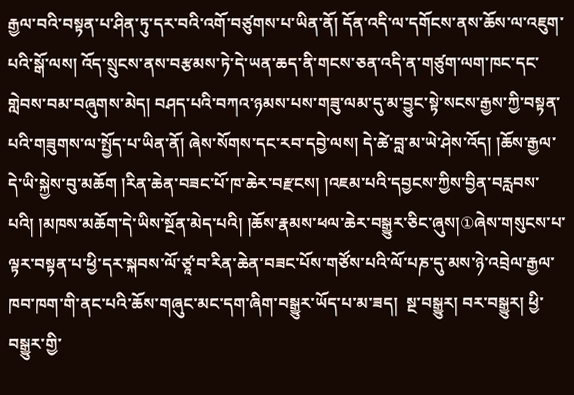རྒྱལ་བའི་བསྟན་པ་ཤིན་ཏུ་དར་བའི་འགོ་བཙུགས་པ་ཡིན་ནོ། དོན་འདི་ལ་དགོངས་ནས་ཆོས་ལ་འཇུག་པའི་སྒོ་ལས། འོད་སྲུངས་ནས་བརྩམས་ཏེ་དེ་ཡན་ཆད་ནི་གངས་ཅན་འདི་ན་གཙུག་ལག་ཁང་དང་གླེབས་བམ་བཞུགས་མེད། བཤད་པའི་བཀའ་ཉམས་པས་གཟུ་ལམ་དུ་མ་བྱུང་སྟེ་སངས་རྒྱས་ཀྱི་བསྟན་པའི་གཟུགས་ལ་སྤྱོད་པ་ཡིན་ནོ། ཞེས་སོགས་དང་རབ་དབྱེ་ལས། དེ་ཚེ་བླ་མ་ཡེ་ཤེས་འོད། །ཆོས་རྒྱལ་དེ་ཡི་སྐྱེས་བུ་མཆོག །རིན་ཆེན་བཟང་པོ་ཁ་ཆེར་བརྫངས། །འཇམ་པའི་དབྱངས་ཀྱིས་བྱིན་བརླབས་པའི། །མཁས་མཆོག་དེ་ཡིས་སྔོན་མེད་པའི། །ཆོས་རྣམས་ཕལ་ཆེར་བསྒྱུར་ཅིང་ཞུས།①ཞེས་གསུངས་པ་ལྟར་བསྟན་པ་ཕྱི་དར་སྐབས་ལོ་ཙཱ་བ་རིན་ཆེན་བཟང་པོས་གཙོས་པའི་ལོ་པཎ་དུ་མས་ཉེ་འབྲེལ་རྒྱལ་ཁབ་ཁག་གི་ནང་པའི་ཆོས་གཞུང་མང་དག་ཞིག་བསྒྱུར་ཡོད་པ་མ་ཟད།  སྔ་བསྒྱུར། བར་བསྒྱུར། ཕྱི་བསྒྱུར་གྱི་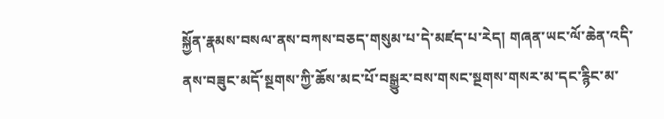སྐྱོན་རྣམས་བསལ་ནས་བཀས་བཅད་གསུམ་པ་དེ་མཛད་པ་རེད། གཞན་ཡང་ལོ་ཆེན་འདི་ནས་བཟུང་མདོ་སྔགས་ཀྱི་ཆོས་མང་པོ་བསྒྱུར་བས་གསང་སྔགས་གསར་མ་དང་རྙིང་མ་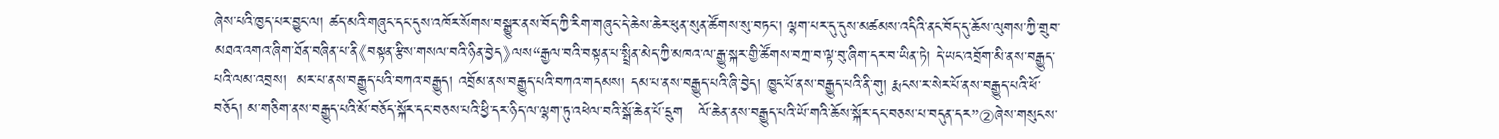ཞེས་པའི་ཁྱད་པར་བྱུང་ལ། ཚད་མའི་གཞུང་དང་དུས་འཁོར་སོགས་བསྒྱུར་ནས་བོད་ཀྱི་རིག་གཞུང་དེ་ཆེས་ཆེར་ཕུན་སུན་ཚོགས་སུ་བཏང་། ལྷག་པར་དུ་དུས་མཚམས་འདིའི་ནང་བོད་དུ་ཆོས་ལུགས་ཀྱི་གྲུབ་མཐའ་འགའ་ཞིག་ཐོན་བཞིན་པ་ནི《བསྟན་རྩིས་གསལ་བའི་ཉིན་བྱེད》ལས“རྒྱལ་བའི་བསྟན་པ་སྤྲིན་མེད་ཀྱི་མཁའ་ལ་རྒྱུ་སྐར་གྱི་ཚོགས་བཀྲ་བ་ལྟ་བུ་ཞིག་དར་བ་ཡིན་ཏེ། དེ་ཡང་འབྲོག་མི་ནས་བརྒྱུད་པའི་ལམ་འབྲས།  མར་པ་ནས་བརྒྱུད་པའི་བཀའ་བརྒྱུད། འབྲོམ་ནས་བརྒྱུད་པའི་བཀའ་གདམས། དམ་པ་ནས་བརྒྱུད་པའི་ཞི་བྱེད། ཁྱུང་པོ་ནས་བརྒྱུད་པའི་ནི་གུ། རྨངས་ར་སེར་པོ་ནས་བརྒྱུད་པའི་ཕོ་བཅོད། མ་གཅིག་ནས་བརྒྱུད་པའི་མོ་བཅོད་སྐོར་དང་བཅས་པའི་ཕྱི་དར་ཉིད་ལ་ལྷག་ཏུ་འཕེལ་བའི་སྒོ་ཆེན་པོ་དྲུག   ལོ་ཆེན་ནས་བརྒྱུད་པའི་ཡོ་གའི་ཆོས་སྐོར་དང་བཅས་པ་བདུན་དར”②ཞེས་གསུངས་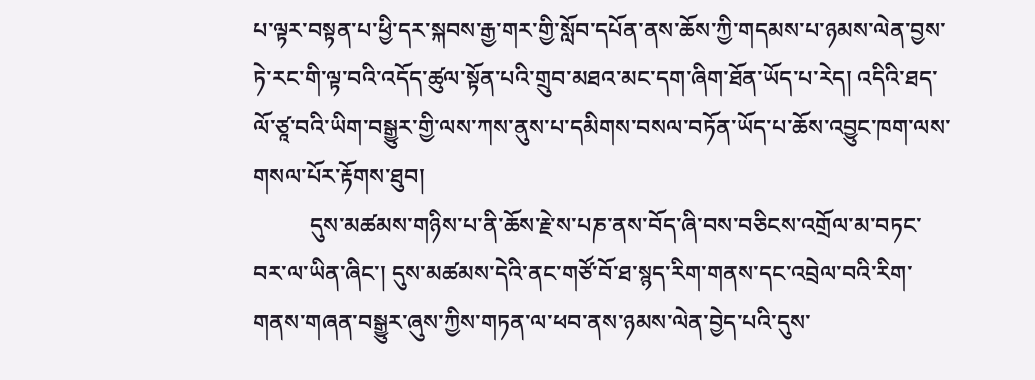པ་ལྟར་བསྟན་པ་ཕྱི་དར་སྐབས་རྒྱ་གར་གྱི་སློབ་དཔོན་ནས་ཆོས་ཀྱི་གདམས་པ་ཉམས་ལེན་བྱས་ཏེ་རང་གི་ལྟ་བའི་འདོད་ཚུལ་སྟོན་པའི་གྲུབ་མཐའ་མང་དག་ཞིག་ཐོན་ཡོད་པ་རེད། འདིའི་ཐད་ལོ་ཙཱ་བའི་ཡིག་བསྒྱུར་གྱི་ལས་ཀས་ནུས་པ་དམིགས་བསལ་བཏོན་ཡོད་པ་ཆོས་འབྱུང་ཁག་ལས་གསལ་པོར་རྟོགས་ཐུབ།
          དུས་མཚམས་གཉིས་པ་ནི་ཆོས་རྗེ་ས་པཎ་ནས་བོད་ཞི་བས་བཅིངས་འགྲོལ་མ་བཏང་བར་ལ་ཡིན་ཞིང་། དུས་མཚམས་དེའི་ནང་གཙོ་བོ་ཐ་སྙད་རིག་གནས་དང་འབྲེལ་བའི་རིག་གནས་གཞན་བསྒྱུར་ཞུས་ཀྱིས་གཏན་ལ་ཕབ་ནས་ཉམས་ལེན་བྱེད་པའི་དུས་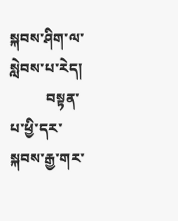སྐབས་ཤིག་ལ་སླེབས་པ་རེད།
          བསྟན་པ་ཕྱི་དར་སྐབས་རྒྱ་གར་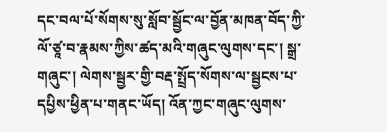དང་བལ་པོ་སོགས་སུ་སློབ་སྦྱོང་ལ་བྱོན་མཁན་བོད་ཀྱི་ལོ་ཙཱ་བ་རྣམས་ཀྱིས་ཚད་མའི་གཞུང་ལུགས་དང་། སྒྲ་གཞུང་། ལེགས་སྦྱར་གྱི་བརྡ་སྤྲོད་སོགས་ལ་སྦྱངས་པ་དཔྱིས་ཕྱིན་པ་གནང་ཡོད། འོན་ཀྱང་གཞུང་ལུགས་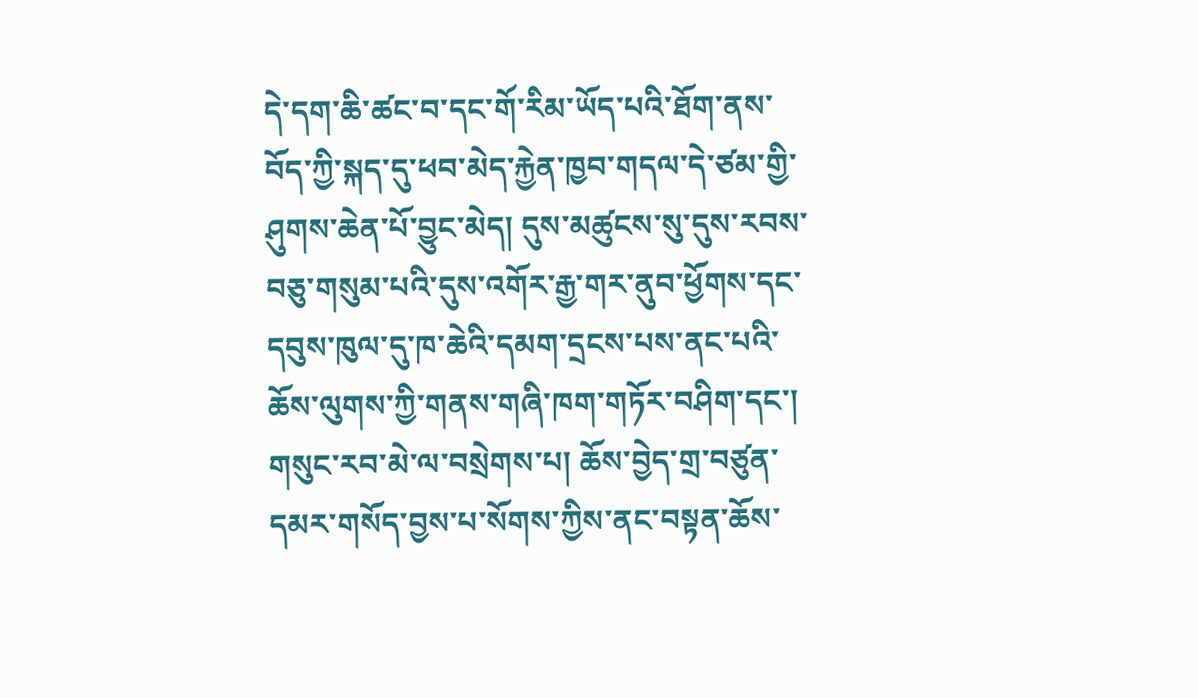དེ་དག་ཆི་ཚང་བ་དང་གོ་རིམ་ཡོད་པའི་ཐོག་ནས་བོད་ཀྱི་སྐད་དུ་ཕབ་མེད་རྐྱེན་ཁྱབ་གདལ་དེ་ཙམ་གྱི་ཤུགས་ཆེན་པོ་བྱུང་མེད། དུས་མཚུངས་སུ་དུས་རབས་བཅུ་གསུམ་པའི་དུས་འགོར་རྒྱ་གར་ནུབ་ཕྱོགས་དང་དབུས་ཁུལ་དུ་ཁ་ཆེའི་དམག་དྲངས་པས་ནང་པའི་ཆོས་ལུགས་ཀྱི་གནས་གཞི་ཁག་གཏོར་བཤིག་དང་། གསུང་རབ་མེ་ལ་བསྲེགས་པ། ཆོས་བྱེད་གྲ་བཙུན་དམར་གསོད་བྱས་པ་སོགས་ཀྱིས་ནང་བསྟན་ཆོས་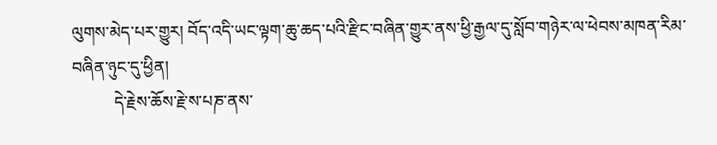ལུགས་མེད་པར་གྱུར། བོད་འདི་ཡང་ལྟག་ཆུ་ཆད་པའི་རྫིང་བཞིན་གྱུར་ནས་ཕྱི་རྒྱལ་དུ་སློབ་གཉེར་ལ་ཕེབས་མཁན་རིམ་བཞིན་ཉུང་དུ་ཕྱིན།
          དེ་རྗེས་ཆོས་རྗེ་ས་པཎ་ནས་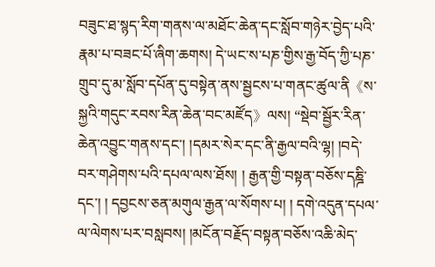བཟུང་ཐ་སྙད་རིག་གནས་ལ་མཐོང་ཆེན་དང་སློབ་གཉེར་བྱེད་པའི་རྣམ་པ་བཟང་པོ་ཞིག་ཆགས། དེ་ཡང་ས་པཎ་གྱིས་རྒྱ་བོད་ཀྱི་པཎ་གྲུབ་དུ་མ་སློབ་དཔོན་དུ་བསྟེན་ནས་སྦྱངས་པ་གནང་ཚུལ་ནི《ས་སྐྱའི་གདུང་རབས་རིན་ཆེན་བང་མཛོད》ལས། “སྡེབ་སྦྱོར་རིན་ཆེན་འབྱུང་གནས་དང་། །དམར་སེར་དང་ནི་རྒྱལ་བའི་ལྷ། །བདེ་བར་གཤེགས་པའི་དཔལ་ལས་ཐོས། ། རྒྱན་གྱི་བསྟན་བཅོས་དཎྜི་དང་། ། དབྱངས་ཅན་མགུལ་རྒྱན་ལ་སོགས་པ། ། དགེ་འདུན་དཔལ་ལ་ལེགས་པར་བསླབས། །མངོན་བརྗོད་བསྟན་བཅོས་འཆི་མེད་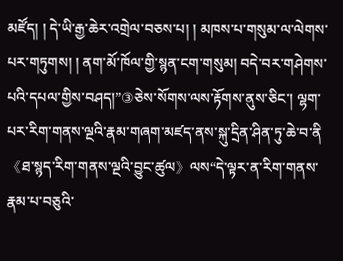མཛོད། ། དེ་ཡི་རྒྱ་ཆེར་འགྲེལ་བཅས་པ། ། མཁས་པ་གསུམ་ལ་ལེགས་པར་གཏུགས། ། ནག་མོ་ཁོལ་གྱི་སྙན་ངག་གསུམ། བདེ་བར་གཤེགས་པའི་དཔལ་གྱིས་བཤད།”③ཅེས་སོགས་ལས་རྟོགས་ནུས་ཅིང་། ལྷག་པར་རིག་གནས་ལྔའི་རྣམ་གཞག་མཛད་ནས་སྐུ་དྲིན་ཤིན་ཏུ་ཆེ་བ་ནི《ཐ་སྙད་རིག་གནས་ལྔའི་བྱུང་ཚུལ》ལས“དེ་ལྟར་ན་རིག་གནས་རྣམ་པ་བཅུའི་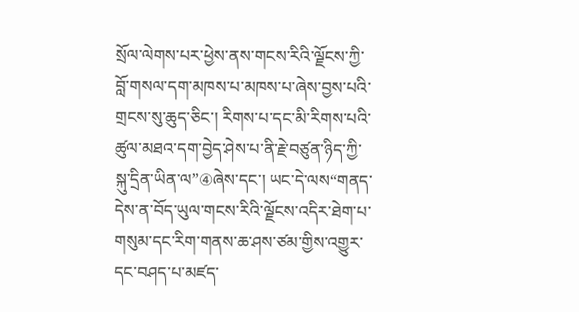སྲོལ་ལེགས་པར་ཕྱེས་ནས་གངས་རིའི་ལྗོངས་ཀྱི་བློ་གསལ་དག་མཁས་པ་མཁས་པ་ཞེས་བྱས་པའི་གྲངས་སུ་ཆུད་ཅིང་། རིགས་པ་དང་མི་རིགས་པའི་ཚུལ་མཐའ་དག་བྱེད་ཤེས་པ་ནི་རྗེ་བཙུན་ཉིད་ཀྱི་སྐུ་དྲིན་ཡིན་ལ”④ཞེས་དང་། ཡང་དེ་ལས“གནད་དེས་ན་བོད་ཡུལ་གངས་རིའི་ལྗོངས་འདིར་ཐེག་པ་གསུམ་དང་རིག་གནས་ཆ་ཤས་ཙམ་གྱིས་འགྱུར་དང་བཤད་པ་མཛད་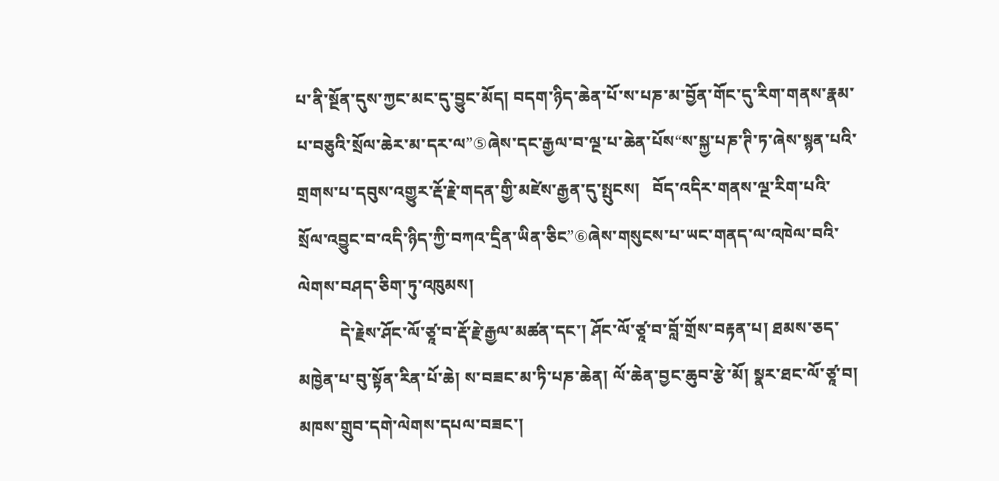པ་ནི་སྔོན་དུས་ཀྱང་མང་དུ་བྱུང་མོད། བདག་ཉིད་ཆེན་པོ་ས་པཎ་མ་བྱོན་གོང་དུ་རིག་གནས་རྣམ་པ་བཅུའི་སྲོལ་ཆེར་མ་དར་ལ”⑤ཞེས་དང་རྒྱལ་བ་ལྔ་པ་ཆེན་པོས“ས་སྐྱ་པཎ་ཊི་ཏ་ཞེས་སྙན་པའི་གྲགས་པ་དབུས་འགྱུར་རྡོ་རྗེ་གདན་གྱི་མཛེས་རྒྱན་དུ་སྤུངས།   བོད་འདིར་གནས་ལྔ་རིག་པའི་སྲོལ་འབྱུང་བ་འདི་ཉིད་ཀྱི་བཀའ་དྲིན་ཡིན་ཅིང”⑥ཞེས་གསུངས་པ་ཡང་གནད་ལ་འཁེལ་བའི་ལེགས་བཤད་ཅིག་ཏུ་འཁུམས།
          དེ་རྗེས་ཤོང་ལོ་ཙཱ་བ་རྡོ་རྗེ་རྒྱལ་མཚན་དང་། ཤོང་ལོ་ཙཱ་བ་བློ་གྲོས་བརྟན་པ། ཐམས་ཅད་མཁྱེན་པ་བུ་སྟོན་རིན་པོ་ཆེ། ས་བཟང་མ་ཏི་པཎ་ཆེན། ལོ་ཆེན་བྱང་ཆུབ་རྩེ་མོ། སྣར་ཐང་ལོ་ཙཱ་བ། མཁས་གྲུབ་དགེ་ལེགས་དཔལ་བཟང་།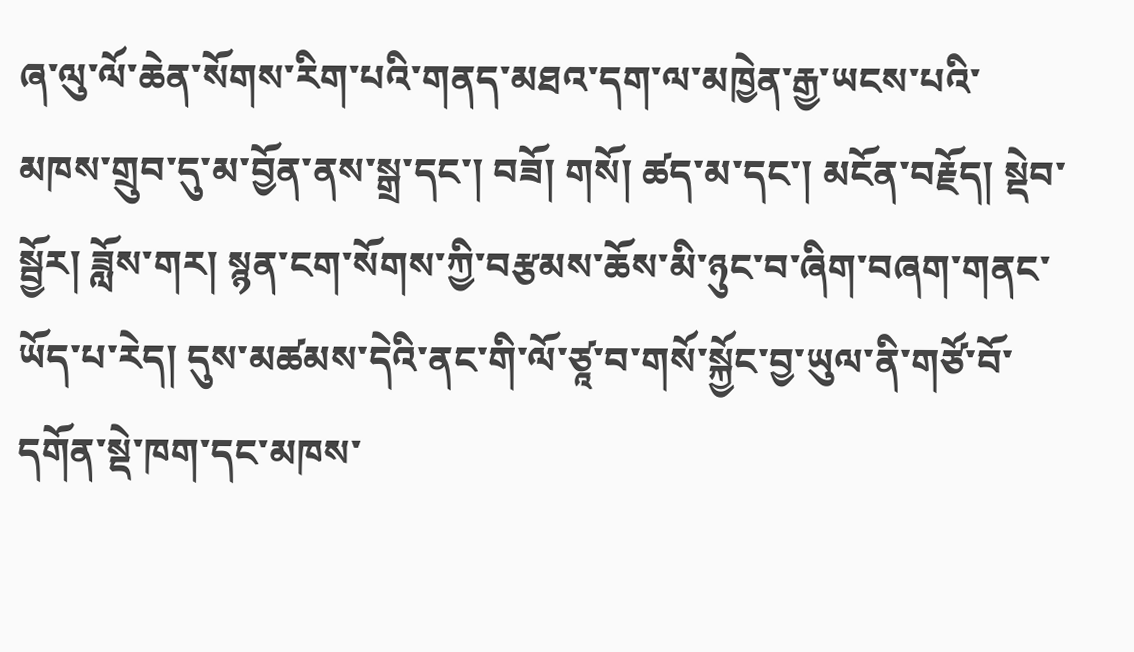ཞ་ལུ་ལོ་ཆེན་སོགས་རིག་པའི་གནད་མཐའ་དག་ལ་མཁྱེན་རྒྱ་ཡངས་པའི་མཁས་གྲུབ་དུ་མ་བྱོན་ནས་སྒྲ་དང་། བཟོ། གསོ། ཚད་མ་དང་། མངོན་བརྗོད། སྡེབ་སྦྱོར། ཟློས་གར། སྙན་ངག་སོགས་ཀྱི་བརྩམས་ཆོས་མི་ཉུང་བ་ཞིག་བཞག་གནང་ཡོད་པ་རེད། དུས་མཚམས་དེའི་ནང་གི་ལོ་ཙཱ་བ་གསོ་སྐྱོང་བྱ་ཡུལ་ནི་གཙོ་བོ་དགོན་སྡེ་ཁག་དང་མཁས་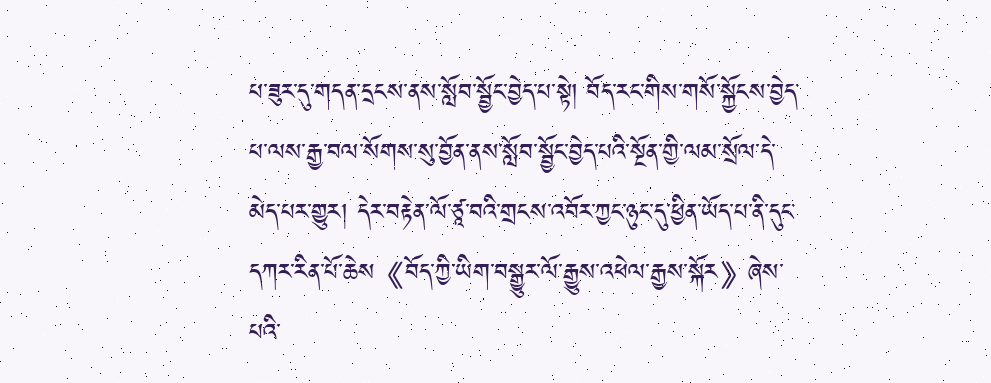པ་ཟུར་དུ་གདན་དྲངས་ནས་སློབ་སྦྱོང་བྱེད་པ་སྟེ། བོད་རང་གིས་གསོ་སྐྱོངས་བྱེད་པ་ལས་རྒྱ་བལ་སོགས་སུ་བྱོན་ནས་སློབ་སྦྱོང་བྱེད་པའི་སྔོན་གྱི་ལམ་སྲོལ་དེ་མེད་པར་གྱུར། དེར་བརྟེན་ལོ་ཙཱ་བའི་གྲངས་འབོར་ཀྱང་ཉུང་དུ་ཕྱིན་ཡོད་པ་ནི་དུང་དཀར་རིན་པོ་ཆེས《བོད་ཀྱི་ཡིག་བསྒྱུར་ལོ་རྒྱུས་འཕེལ་རྒྱས་སྐོར》ཞེས་པའི་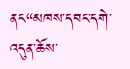ནང“མཁས་དབང་དགེ་འདུན་ཆོས་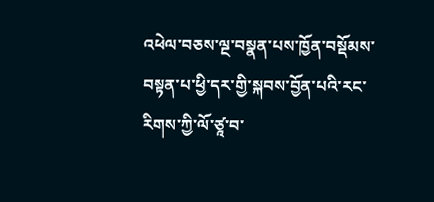འཕེལ་བཅས་ལྔ་བསྣན་པས་ཁྱོན་བསྡོམས་བསྟན་པ་ཕྱི་དར་གྱི་སྐབས་བྱོན་པའི་རང་རིགས་ཀྱི་ལོ་ཙཱ་བ་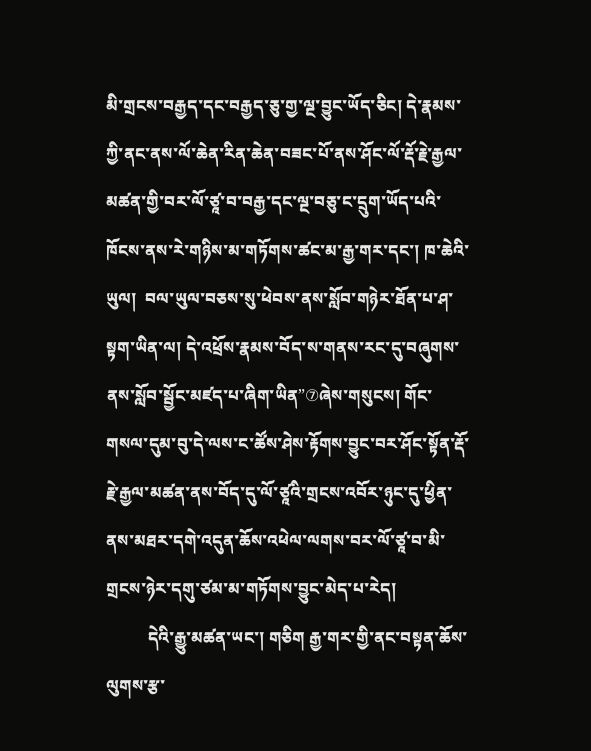མི་གྲངས་བརྒྱད་དང་བརྒྱད་ཅུ་གྱ་ལྔ་བྱུང་ཡོད་ཅིང། དེ་རྣམས་ཀྱི་ནང་ནས་ལོ་ཆེན་རིན་ཆེན་བཟང་པོ་ནས་ཤོང་ལོ་རྡོ་རྗེ་རྒྱལ་མཚན་གྱི་བར་ལོ་ཙཱ་བ་བརྒྱ་དང་ལྔ་བཅུ་ང་དྲུག་ཡོད་པའི་ཁོངས་ནས་རེ་གཉིས་མ་གཏོགས་ཚང་མ་རྒྱ་གར་དང་། ཁ་ཆེའི་ཡུལ།  བལ་ཡུལ་བཅས་སུ་ཕེབས་ནས་སློབ་གཉེར་ཐོན་པ་ཤ་སྟག་ཡིན་ལ། དེ་འཕྲོས་རྣམས་བོད་ས་གནས་རང་དུ་བཞུགས་ནས་སློབ་སྦྱོང་མཛད་པ་ཞིག་ཡིན”⑦ཞེས་གསུངས། གོང་གསལ་དུམ་བུ་དེ་ལས་ང་ཚོས་ཤེས་རྟོགས་བྱུང་བར་ཤོང་སྟོན་རྡོ་རྗེ་རྒྱལ་མཚན་ནས་བོད་དུ་ལོ་ཙཱའི་གྲངས་འབོར་ཉུང་དུ་ཕྱིན་ནས་མཐར་དགེ་འདུན་ཆོས་འཕེལ་ལགས་བར་ལོ་ཙཱ་བ་མི་གྲངས་ཉེར་དགུ་ཙམ་མ་གཏོགས་བྱུང་མེད་པ་རེད།
          དེའི་རྒྱུ་མཚན་ཡང་། གཅིག རྒྱ་གར་གྱི་ནང་བསྟན་ཆོས་ལུགས་རྩ་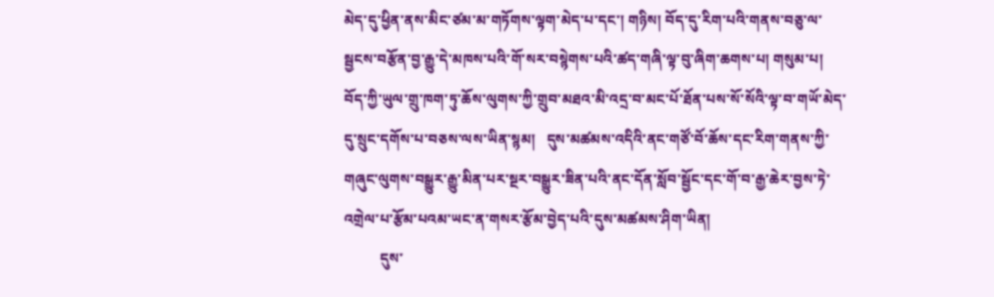མེད་དུ་ཕྱིན་ནས་མིང་ཙམ་མ་གཏོགས་ལྟག་མེད་པ་དང་། གཉིས། བོད་དུ་རིག་པའི་གནས་བཅུ་ལ་སྦྱངས་བརྩོན་བྱ་རྒྱུ་དེ་མཁས་པའི་གོ་སར་བསྙེགས་པའི་ཚད་གཞི་ལྟ་བུ་ཞིག་ཆགས་པ། གསུམ་པ།  བོད་ཀྱི་ཡུལ་གྲུ་ཁག་ཏུ་ཆོས་ལུགས་ཀྱི་གྲུབ་མཐའ་མི་འདྲ་བ་མང་པོ་ཐོན་པས་སོ་སོའི་ལྟ་བ་གཡོ་མེད་དུ་སྲུང་དགོས་པ་བཅས་ལས་ཡིན་སྙམ།   དུས་མཚམས་འདིའི་ནང་གཙོ་བོ་ཆོས་དང་རིག་གནས་ཀྱི་གཞུང་ལུགས་བསྒྱུར་རྒྱུ་མིན་པར་སྔར་བསྒྱུར་ཟིན་པའི་ནང་དོན་སློབ་སྦྱོང་དང་གོ་བ་རྒྱ་ཆེར་བྱས་ཏེ་འགྲེལ་པ་རྩོམ་པའམ་ཡང་ན་གསར་རྩོམ་བྱེད་པའི་དུས་མཚམས་ཤིག་ཡིན།
          དུས་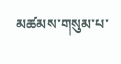མཚམས་གསུམ་པ་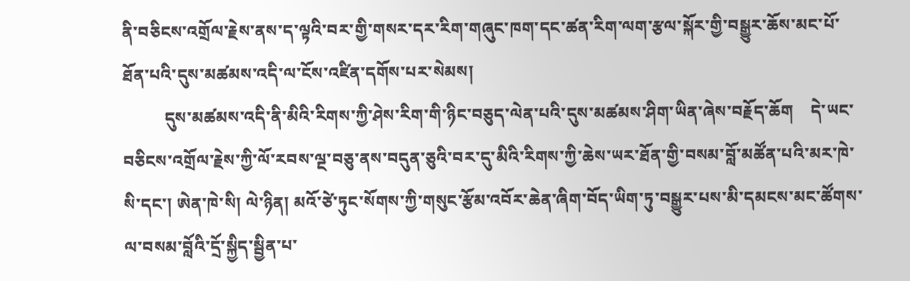ནི་བཅིངས་འགྲོལ་རྗེས་ནས་ད་ལྟའི་བར་གྱི་གསར་དར་རིག་གཞུང་ཁག་དང་ཚན་རིག་ལག་རྩལ་སྐོར་གྱི་བསྒྱུར་ཆོས་མང་པོ་ཐོན་པའི་དུས་མཚམས་འདི་ལ་ངོས་འཛིན་དགོས་པར་སེམས།
          དུས་མཚམས་འདི་ནི་མིའི་རིགས་ཀྱི་ཤེས་རིག་གི་ཉིང་བཅུད་ལེན་པའི་དུས་མཚམས་ཤིག་ཡིན་ཞེས་བརྗོད་ཆོག    དེ་ཡང་བཅིངས་འགྲོལ་རྗེས་ཀྱི་ལོ་རབས་ལྔ་བཅུ་ནས་བདུན་ཅུའི་བར་དུ་མིའི་རིགས་ཀྱི་ཆེས་ཡར་ཐོན་གྱི་བསམ་བློ་མཚོན་པའི་མར་ཁེ་སི་དང་། ཨེན་ཁེ་སི། ལེ་ཉིན། མའོ་ཙེ་ཏུང་སོགས་ཀྱི་གསུང་རྩོམ་འབོར་ཆེན་ཞིག་བོད་ཡིག་ཏུ་བསྒྱུར་པས་མི་དམངས་མང་ཚོགས་ལ་བསམ་བློའི་དྲོ་སྐྱིད་སྦྱིན་པ་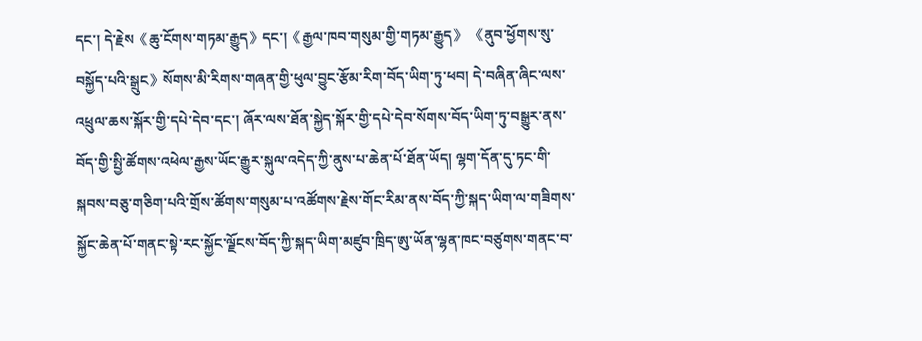དང་། དེ་རྗེས《ཆུ་ངོགས་གཏམ་རྒྱུད》དང་།《རྒྱལ་ཁབ་གསུམ་གྱི་གཏམ་རྒྱུད》 《ནུབ་ཕྱོགས་སུ་བསྐྱོད་པའི་སྒྲུང》སོགས་མི་རིགས་གཞན་གྱི་ཕུལ་བྱུང་རྩོམ་རིག་བོད་ཡིག་ཏུ་ཕབ། དེ་བཞིན་ཞིང་ལས་འཕྲུལ་ཆས་སྐོར་གྱི་དཔེ་དེབ་དང་། ཞོར་ལས་ཐོན་སྐྱེད་སྐོར་གྱི་དཔེ་དེབ་སོགས་བོད་ཡིག་ཏུ་བསྒྱུར་ནས་བོད་གྱི་སྤྱི་ཚོགས་འཕེལ་རྒྱས་ཡོང་རྒྱུར་སྐུལ་འདེད་ཀྱི་ནུས་པ་ཆེན་པོ་ཐོན་ཡོད། ལྷག་དོན་དུ་ཏང་གི་སྐབས་བཅུ་གཅིག་པའི་གྲོས་ཚོགས་གསུམ་པ་འཚོགས་རྗེས་གོང་རིམ་ནས་བོད་ཀྱི་སྐད་ཡིག་ལ་གཟིགས་སྐྱོང་ཆེན་པོ་གནང་སྟེ་རང་སྐྱོང་ལྗོངས་བོད་ཀྱི་སྐད་ཡིག་མཛུབ་ཁྲིད་ཨུ་ཡོན་ལྷན་ཁང་བཙུགས་གནང་བ་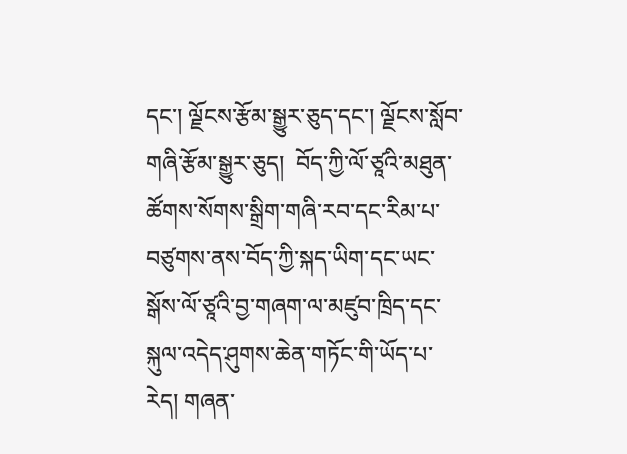དང་། ལྗོངས་རྩོམ་སྒྱུར་ཅུད་དང་། ལྗོངས་སློབ་གཞི་རྩོམ་སྒྱུར་ཅུད།  བོད་ཀྱི་ལོ་ཙཱའི་མཐུན་ཚོགས་སོགས་སྒྲིག་གཞི་རབ་དང་རིམ་པ་བཙུགས་ནས་བོད་ཀྱི་སྐད་ཡིག་དང་ཡང་སྒོས་ལོ་ཙཱའི་བྱ་གཞག་ལ་མཛུབ་ཁྲིད་དང་སྐུལ་འདེད་ཤུགས་ཆེན་གཏོང་གི་ཡོད་པ་རེད། གཞན་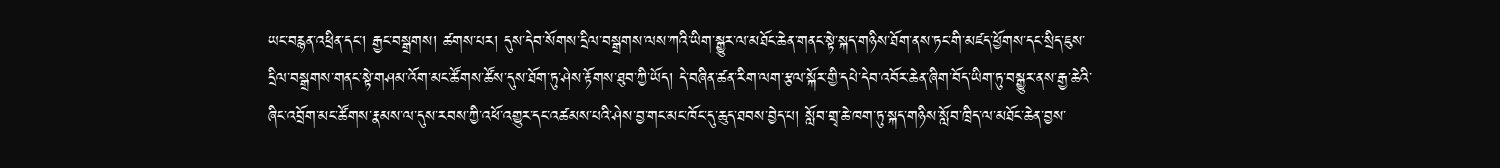ཡང་བརྙན་འཕྲིན་དང་། རྒྱང་བསྒྲགས། ཚགས་པར། དུས་དེབ་སོགས་དྲིལ་བསྒྲགས་ལས་ཀའི་ཡིག་སྒྱུར་ལ་མཐོང་ཆེན་གནང་སྟེ་སྐད་གཉིས་ཐོག་ནས་ཏང་གི་མཛད་ཕྱོགས་དང་སྲིད་ཇུས་དྲིལ་བསྒྲགས་གནང་སྟེ་གཤམ་འོག་མང་ཚོགས་ཚོས་དུས་ཐོག་ཏུ་ཤེས་རྟོགས་ཐུབ་ཀྱི་ཡོད། དེ་བཞིན་ཚན་རིག་ལག་རྩལ་སྐོར་གྱི་དཔེ་དེབ་འབོར་ཆེན་ཞིག་བོད་ཡིག་ཏུ་བསྒྱུར་ནས་རྒྱ་ཆེའི་ཞིང་འབྲོག་མང་ཚོགས་རྣམས་ལ་དུས་རབས་ཀྱི་འཕོ་འགྱུར་དང་འཚམས་པའི་ཤེས་བྱ་གང་མང་ཁོང་དུ་ཆུད་ཐབས་བྱེད་པ། སློབ་གྲྭ་ཆེ་ཁག་ཏུ་སྐད་གཉིས་སློབ་ཁྲིད་ལ་མཐོང་ཆེན་བྱས་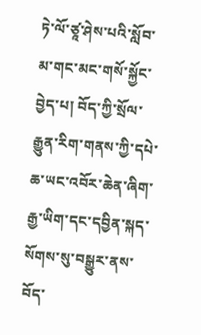ཏེ་ལོ་ཙཱ་ཤེས་པའི་སློབ་མ་གང་མང་གསོ་སྐྱོང་བྱེད་པ། བོད་ཀྱི་སྲོལ་རྒྱུན་རིག་གནས་ཀྱི་དཔེ་ཆ་ཡང་འབོར་ཆེན་ཞིག་རྒྱ་ཡིག་དང་དབྱིན་སྐད་སོགས་སུ་བསྒྱུར་ནས་བོད་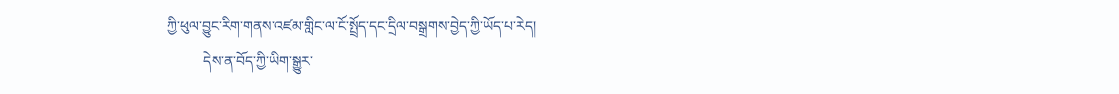ཀྱི་ཕུལ་བྱུང་རིག་གནས་འཛམ་གླིང་ལ་ངོ་སྤྲོད་དང་དྲིལ་བསྒྲགས་བྱེད་ཀྱི་ཡོད་པ་རེད།
          དེས་ན་བོད་ཀྱི་ཡིག་སྒྱུར་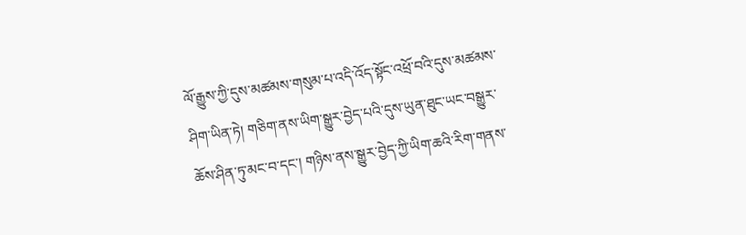ལོ་རྒྱུས་ཀྱི་དུས་མཚམས་གསུམ་པ་འདི་འོད་སྟོང་འཕྲོ་བའི་དུས་མཚམས་ཤིག་ཡིན་ཏེ། གཅིག་ནས་ཡིག་སྒྱུར་བྱེད་པའི་དུས་ཡུན་ཐུང་ཡང་བསྒྱུར་ཆོས་ཤིན་ཏུ་མང་བ་དང་། གཉིས་ནས་སྒྱུར་བྱེད་ཀྱི་ཡིག་ཆའི་རིག་གནས་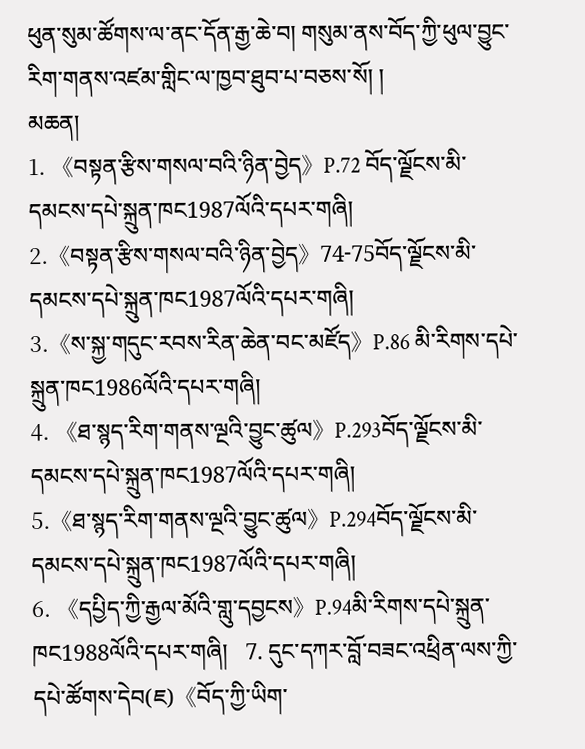ཕུན་སུམ་ཚོགས་ལ་ནང་དོན་རྒྱ་ཆེ་བ། གསུམ་ནས་བོད་ཀྱི་ཕུལ་བྱུང་རིག་གནས་འཛམ་གླིང་ལ་ཁྱབ་ཐུབ་པ་བཅས་སོ། །
མཆན།
1. 《བསྟན་རྩིས་གསལ་བའི་ཉིན་བྱེད》P.72 བོད་ལྗོངས་མི་དམངས་དཔེ་སྐྲུན་ཁང1987ལོའི་དཔར་གཞི།
2.《བསྟན་རྩིས་གསལ་བའི་ཉིན་བྱེད》74-75བོད་ལྗོངས་མི་དམངས་དཔེ་སྐྲུན་ཁང1987ལོའི་དཔར་གཞི།
3.《ས་སྐྱ་གདུང་རབས་རིན་ཆེན་བང་མཛོད》P.86 མི་རིགས་དཔེ་སྐྲུན་ཁང1986ལོའི་དཔར་གཞི།
4. 《ཐ་སྙད་རིག་གནས་ལྔའི་བྱུང་ཚུལ》P.293བོད་ལྗོངས་མི་དམངས་དཔེ་སྐྲུན་ཁང1987ལོའི་དཔར་གཞི།
5.《ཐ་སྙད་རིག་གནས་ལྔའི་བྱུང་ཚུལ》P.294བོད་ལྗོངས་མི་དམངས་དཔེ་སྐྲུན་ཁང1987ལོའི་དཔར་གཞི།
6. 《དཔྱིད་ཀྱི་རྒྱལ་མོའི་གླུ་དབྱངས》P.94མི་རིགས་དཔེ་སྐྲུན་ཁང1988ལོའི་དཔར་གཞི།   7. དུང་དཀར་བློ་བཟང་འཕྲིན་ལས་ཀྱི་དཔེ་ཚོགས་དེབ(ཇ)《བོད་ཀྱི་ཡིག་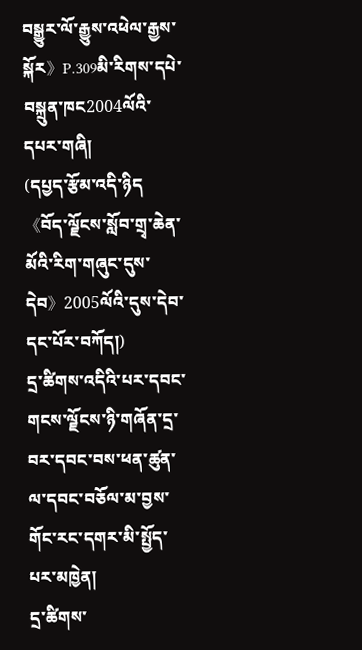བསྒྱུར་ལོ་རྒྱུས་འཕེལ་རྒྱས་སྐོར》P.309མི་རིགས་དཔེ་བསྐྲུན་ཁང2004ལོའི་དཔར་གཞི།
(དཔྱད་རྩོམ་འདི་ཉིད《བོད་ལྗོངས་སློབ་གྲྭ་ཆེན་མོའི་རིག་གཞུང་དུས་དེབ》2005ལོའི་དུས་དེབ་དང་པོར་བཀོད།)
དྲ་ཚིགས་འདིའི་པར་དབང་གངས་ལྗོངས་ཉི་གཞོན་དྲ་བར་དབང་བས་ཕན་ཚུན་ལ་དབང་བཅོལ་མ་བྱས་གོང་རང་དགར་མི་སྤྱོད་པར་མཁྱེན།
དྲ་ཚིགས་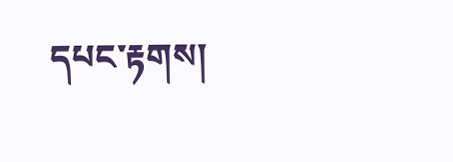དཔང་རྟགས།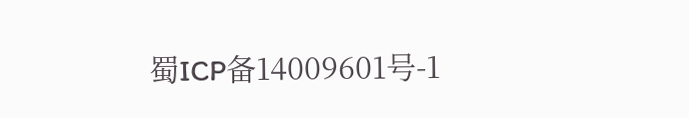蜀ICP备14009601号-1